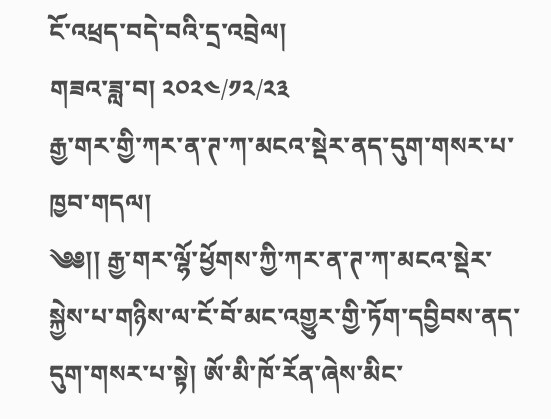ངོ་འཕྲད་བདེ་བའི་དྲ་འབྲེལ།
གཟའ་ཟླ་བ། ༢༠༢༤/༡༢/༢༣
རྒྱ་གར་གྱི་ཀར་ན་ཊ་ཀ་མངའ་སྡེར་ནད་དུག་གསར་པ་ཁྱབ་གདལ།
༄༅།། རྒྱ་གར་ལྷོ་ཕྱོགས་ཀྱི་ཀར་ན་ཊ་ཀ་མངའ་སྡེར་སྐྱེས་པ་གཉིས་ལ་ངོ་བོ་མང་འགྱུར་གྱི་ཏོག་དབྱིབས་ནད་དུག་གསར་པ་སྟེ། ཨོ་མི་ཁོ་རོན་ཞེས་མིང་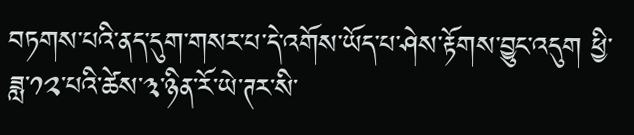བཏགས་པའི་ནད་དུག་གསར་པ་དེ་འགོས་ཡོད་པ་ཤེས་རྟོགས་བྱུང་འདུག ཕྱི་ཟླ་༡༢་པའི་ཚེས་༣་ཉིན་རོ་ཡེ་ཊར་སི་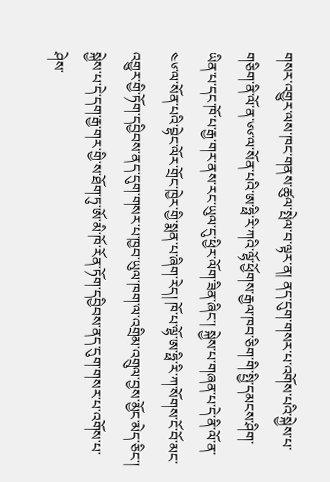གསར་འགྱུར་ལས་ཁང་གནས་ཚུལ་སྤེལ་བ་ལྟར་ན། ནད་དུག་གསར་པ་འགོས་པའི་སྐྱེས་པ་གཅིག་ནི་ལོ་ན་༦༦་ལ་སོན་པའི་ཨ་ཧྥི་རི་ཀའི་ལྷོ་ཕྱོགས་རྒྱལ་ཁབ་ཅིག་གི་སྤྱི་དམངས་ཤིག་ཡིན་པ་དང་ཁོ་པ་རྒྱ་གར་ནས་རང་ཡུལ་དུ་ཕྱིར་ལོག་ཟིན་ཞིང་། སྐྱེས་པ་གཞན་པ་དེ་ནི་ལོ་ན་༤༦་ལ་སོན་པའི་བྷེང་ལོར་གྲོང་ཁྱེར་གྱི་སྨན་པ་ཞིག་རེད། ཁོ་པ་ལྷོ་ཨ་ཧྥི་རི་ཀ་སོགས་ངོ་བོ་མང་འགྱུར་གྱི་ཏོག་དབྱིབས་ནད་དུག་གསར་པ་ཁྱབ་ཡུལ་ཁག་ལ་འགྲིམ་འགྲུལ་བྱས་མྱོང་མེད་ཅིང་། སྐྱེས་པ་དེ་དག་རྒྱ་གར་གྱི་ས་ཐོག་ཏུ་ཨོ་མི་ཁོ་རོན་ཏོག་དབྱིབས་ནད་དུག་གསར་པ་འགོས་པ་ཤེས་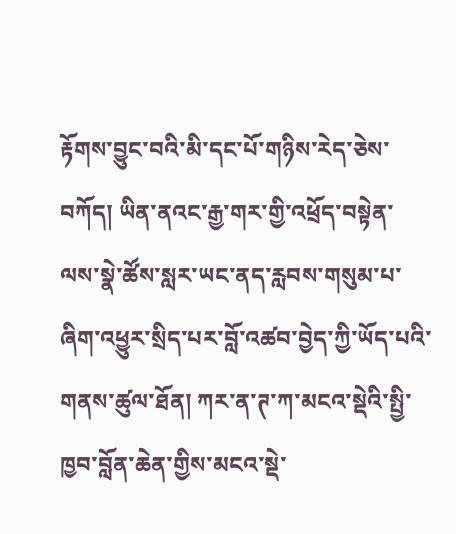རྟོགས་བྱུང་བའི་མི་དང་པོ་གཉིས་རེད་ཅེས་བཀོད། ཡིན་ནའང་རྒྱ་གར་གྱི་འཕྲོད་བསྟེན་ལས་སྣེ་ཚོས་སླར་ཡང་ནད་རླབས་གསུམ་པ་ཞིག་འཕྱུར་སྲིད་པར་བློ་འཚབ་བྱེད་ཀྱི་ཡོད་པའི་གནས་ཚུལ་ཐོན། ཀར་ན་ཊ་ཀ་མངའ་སྡེའི་སྤྱི་ཁྱབ་བློན་ཆེན་གྱིས་མངའ་སྡེ་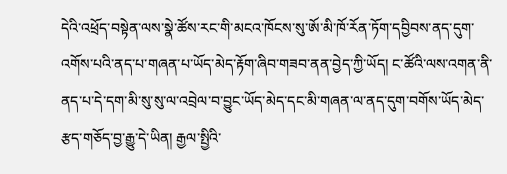དེའི་འཕྲོད་བསྟེན་ལས་སྣེ་ཚོས་རང་གི་མངའ་ཁོངས་སུ་ཨོ་མི་ཁོ་རོན་ཏོག་དབྱིབས་ནད་དུག་འགོས་པའི་ནད་པ་གཞན་པ་ཡོད་མེད་རྟོག་ཞིབ་གཟབ་ནན་བྱེད་ཀྱི་ཡོད། ང་ཚོའི་ལས་འགན་ནི་ནད་པ་དེ་དག་མི་སུ་སུ་ལ་འབྲེལ་བ་བྱུང་ཡོད་མེད་དང་མི་གཞན་ལ་ནད་དུག་བགོས་ཡོད་མེད་རྩད་གཅོད་བྱ་རྒྱུ་དེ་ཡིན། རྒྱལ་སྤྱིའི་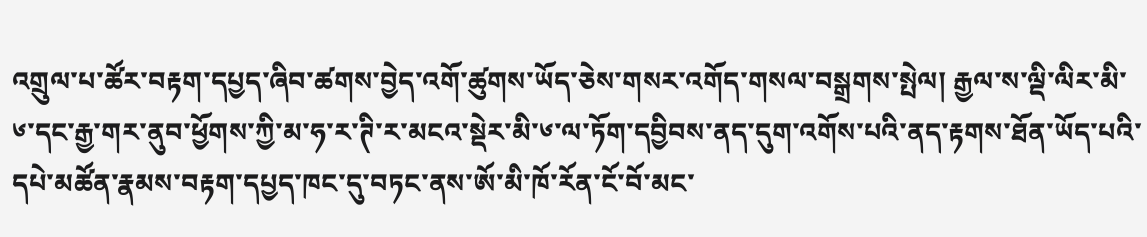འགྲུལ་པ་ཚོར་བརྟག་དཔྱད་ཞིབ་ཚགས་བྱེད་འགོ་ཚུགས་ཡོད་ཅེས་གསར་འགོད་གསལ་བསྒྲགས་སྤེལ། རྒྱལ་ས་ལྡི་ལིར་མི་༦་དང་རྒྱ་གར་ནུབ་ཕྱོགས་ཀྱི་མ་ཧ་ར་ཊི་ར་མངའ་སྡེར་མི་༦་ལ་ཏོག་དབྱིབས་ནད་དུག་འགོས་པའི་ནད་རྟགས་ཐོན་ཡོད་པའི་དཔེ་མཚོན་རྣམས་བརྟག་དཔྱད་ཁང་དུ་བཏང་ནས་ཨོ་མི་ཁོ་རོན་ངོ་བོ་མང་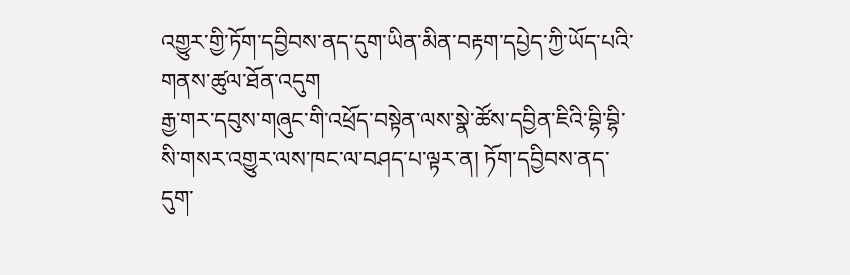འགྱུར་གྱི་ཏོག་དབྱིབས་ནད་དུག་ཡིན་མིན་བརྟག་དཔྱེད་ཀྱི་ཡོད་པའི་གནས་ཚུལ་ཐོན་འདུག
རྒྱ་གར་དབུས་གཞུང་གི་འཕྲོད་བསྟེན་ལས་སྣེ་ཚོས་དབྱིན་ཇིའི་བྷི་བྷི་སི་གསར་འགྱུར་ལས་ཁང་ལ་བཤད་པ་ལྟར་ན། ཏོག་དབྱིབས་ནད་དུག་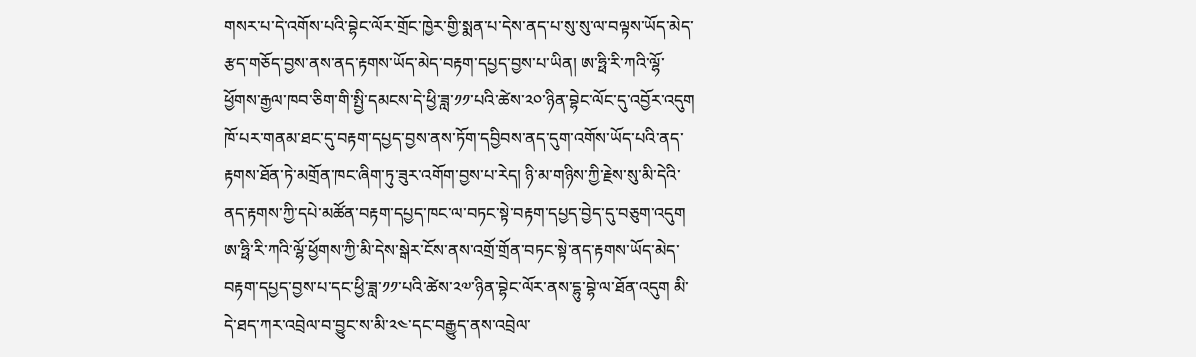གསར་པ་དེ་འགོས་པའི་བྷེང་ལོར་གྲོང་ཁྱེར་གྱི་སྨན་པ་དེས་ནད་པ་སུ་སུ་ལ་བལྟས་ཡོད་མེད་རྩད་གཅོད་བྱས་ནས་ནད་རྟགས་ཡོད་མེད་བརྟག་དཔྱད་བྱས་པ་ཡིན། ཨ་ཧྥི་རི་ཀའི་ལྷོ་ཕྱོགས་རྒྱལ་ཁབ་ཅིག་གི་སྤྱི་དམངས་དེ་ཕྱི་ཟླ་༡༡་པའི་ཚེས་༢༠་ཉིན་བྷེང་ལོང་དུ་འབྱོར་འདུག ཁོ་པར་གནམ་ཐང་དུ་བརྟག་དཔྱད་བྱས་ནས་ཏོག་དབྱིབས་ནད་དུག་འགོས་ཡོད་པའི་ནད་རྟགས་ཐོན་ཏེ་མགྲོན་ཁང་ཞིག་ཏུ་ཟུར་འགོག་བྱས་པ་རེད། ཉི་མ་གཉིས་ཀྱི་རྗེས་སུ་མི་དེའི་ནད་རྟགས་ཀྱི་དཔེ་མཚོན་བརྟག་དཔྱད་ཁང་ལ་བཏང་སྟེ་བརྟག་དཔྱད་བྱེད་དུ་བཅུག་འདུག ཨ་ཧྥི་རི་ཀའི་ལྷོ་ཕྱོགས་ཀྱི་མི་དེས་སྒེར་ངོས་ནས་འགྲོ་གྲོན་བཏང་སྟེ་ནད་རྟགས་ཡོད་མེད་བརྟག་དཔྱད་བྱས་པ་དང་ཕྱི་ཟླ་༡༡་པའི་ཚེས་༢༧་ཉིན་བྷེང་ལོར་ནས་དྷུ་བྷེ་ལ་ཐོན་འདུག མི་དེ་ཐད་ཀར་འབྲེལ་བ་བྱུང་ས་མི་༢༤་དང་བརྒྱུད་ནས་འབྲེལ་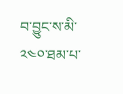བ་བྱུང་ས་མི་༢༤༠་ཐམ་པ་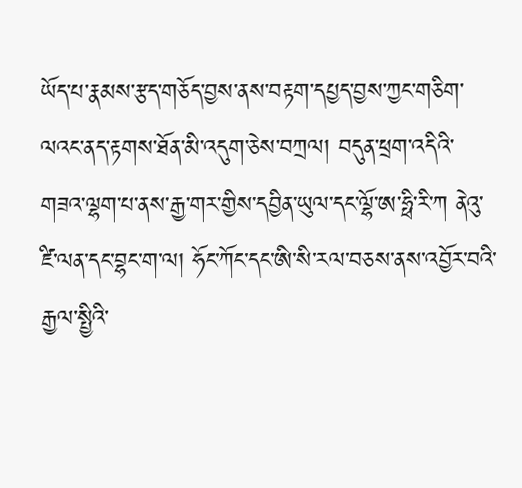ཡོད་པ་རྣམས་རྩད་གཅོད་བྱས་ནས་བརྟག་དཔྱད་བྱས་ཀྱང་གཅིག་ལའང་ནད་རྟགས་ཐོན་མི་འདུག་ཅེས་བཀྲལ། བདུན་ཕྲག་འདིའི་གཟའ་ལྷག་པ་ནས་རྒྱ་གར་གྱིས་དབྱིན་ཡུལ་དང་ལྷོ་ཨ་ཧྥི་རི་ཀ ནེའུ་ཛི་ལན་དང་བྷང་ག་ལ། ཧོང་ཀོང་དང་ཨི་སི་རལ་བཅས་ནས་འབྱོར་བའི་རྒྱལ་སྤྱིའི་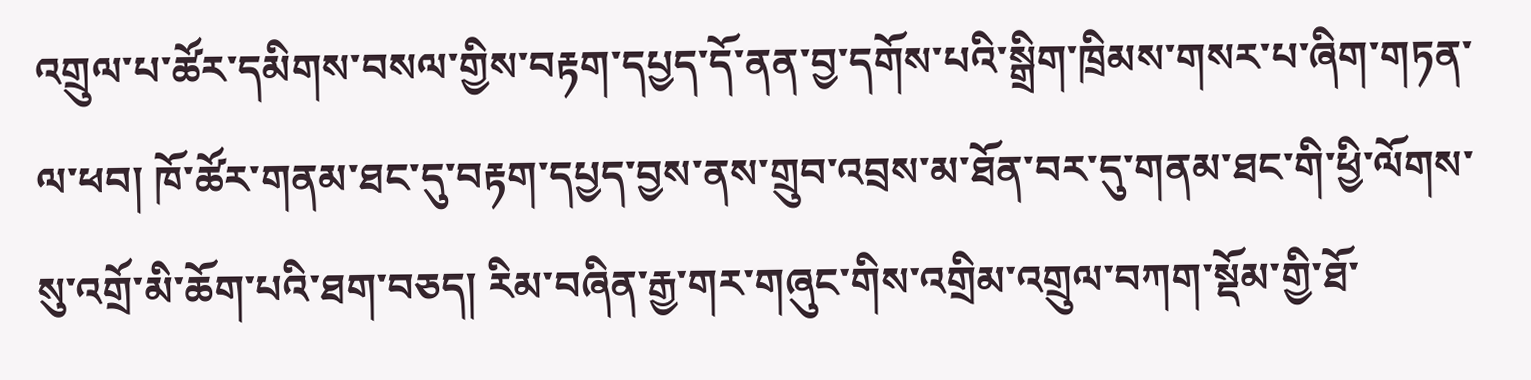འགྲུལ་པ་ཚོར་དམིགས་བསལ་གྱིས་བརྟག་དཔྱད་དོ་ནན་བྱ་དགོས་པའི་སྒྲིག་ཁྲིམས་གསར་པ་ཞིག་གཏན་ལ་ཕབ། ཁོ་ཚོར་གནམ་ཐང་དུ་བརྟག་དཔྱད་བྱས་ནས་གྲུབ་འབྲས་མ་ཐོན་བར་དུ་གནམ་ཐང་གི་ཕྱི་ལོགས་སུ་འགྲོ་མི་ཆོག་པའི་ཐག་བཅད། རིམ་བཞིན་རྒྱ་གར་གཞུང་གིས་འགྲིམ་འགྲུལ་བཀག་སྡོམ་གྱི་ཐོ་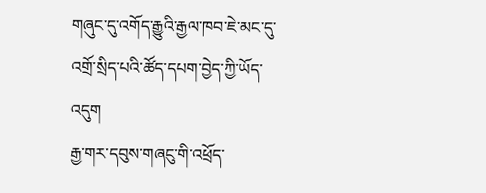གཞུང་དུ་འགོད་རྒྱུའི་རྒྱལ་ཁབ་ཇེ་མང་དུ་འགྲོ་སྲིད་པའི་ཚོད་དཔག་བྱེད་ཀྱི་ཡོད་འདུག
རྒྱ་གར་དབུས་གཞངུ་གི་འཕྲོད་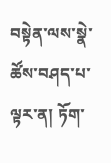བསྟེན་ལས་སྣེ་ཚོས་བཤད་པ་ལྟར་ན། ཏོག་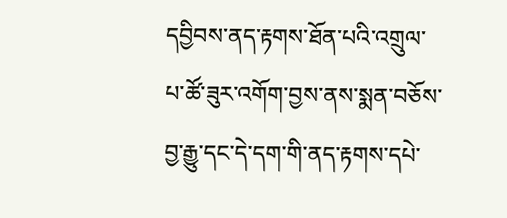དབྱིབས་ནད་རྟགས་ཐོན་པའི་འགྲུལ་པ་ཚོ་ཟུར་འགོག་བྱས་ནས་སྨན་བཅོས་བྱ་རྒྱུ་དང་དེ་དག་གི་ནད་རྟགས་དཔེ་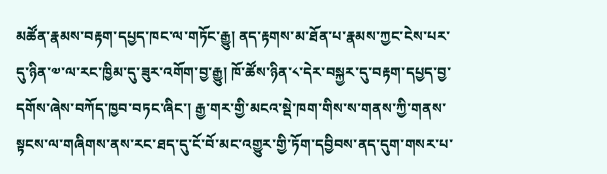མཚོན་རྣམས་བརྟག་དཔྱད་ཁང་ལ་གཏོང་རྒྱུ། ནད་རྟགས་མ་ཐོན་པ་རྣམས་ཀྱང་ངེས་པར་དུ་ཉིན་༧་ལ་རང་ཁྱིམ་དུ་ཟུར་འགོག་བྱ་རྒྱུ། ཁོ་ཚོས་ཉིན་༨་དེར་བསྐྱར་དུ་བརྟག་དཔྱད་བྱ་དགོས་ཞེས་བཀོད་ཁྱབ་བཏང་ཞིང་། རྒྱ་གར་གྱི་མངའ་སྡེ་ཁག་གིས་ས་གནས་ཀྱི་གནས་སྟངས་ལ་གཞིགས་ནས་རང་ཐད་དུ་ངོ་བོ་མང་འགྱུར་གྱི་ཏོག་དབྱིབས་ནད་དུག་གསར་པ་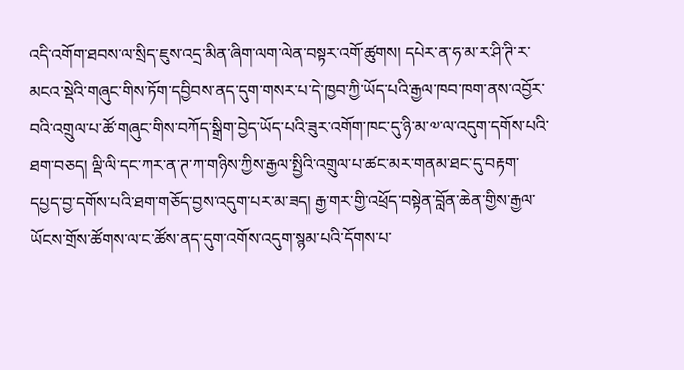འདི་འགོག་ཐབས་ལ་སྲིད་ཇུས་འདྲ་མིན་ཞིག་ལག་ལེན་བསྟར་འགོ་ཚུགས། དཔེར་ན་ཧ་མ་ར་ཤི་ཊི་ར་མངའ་སྡེའི་གཞུང་གིས་ཏོག་དབྱིབས་ནད་དུག་གསར་པ་དེ་ཁྱབ་ཀྱི་ཡོད་པའི་རྒྱལ་ཁབ་ཁག་ནས་འབྱོར་བའི་འགྲུལ་པ་ཚོ་གཞུང་གིས་བཀོད་སྒྲིག་བྱེད་ཡོད་པའི་ཟུར་འགོག་ཁང་དུ་ཉི་མ་༧་ལ་འདུག་དགོས་པའི་ཐག་བཅད། ལྡི་ལི་དང་ཀར་ན་ཊ་ཀ་གཉིས་ཀྱིས་རྒྱལ་སྤྱིའི་འགྲུལ་པ་ཚང་མར་གནམ་ཐང་དུ་བརྟག་དཔྱད་བྱ་དགོས་པའི་ཐག་གཅོད་བྱས་འདུག་པར་མ་ཟད། རྒྱ་གར་གྱི་འཕྲོད་བསྟེན་བློན་ཆེན་གྱིས་རྒྱལ་ཡོངས་གྲོས་ཚོགས་ལ་ང་ཚོས་ནད་དུག་འགོས་འདུག་སྙམ་པའི་དོགས་པ་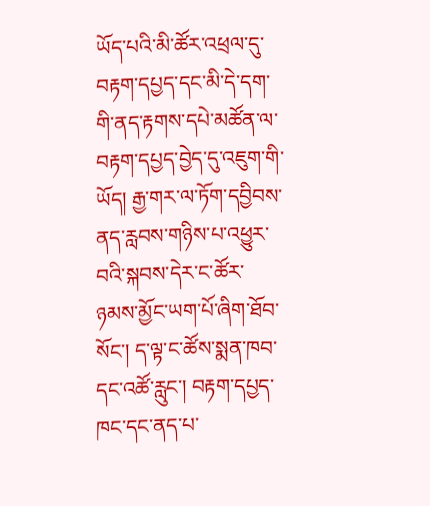ཡོད་པའི་མི་ཚོར་འཕྲལ་དུ་བརྟག་དཔྱད་དང་མི་དེ་དག་གི་ནད་རྟགས་དཔེ་མཚོན་ལ་བརྟག་དཔྱད་བྱེད་དུ་འཇུག་གི་ཡོད། རྒྱ་གར་ལ་ཏོག་དབྱིབས་ནད་རླབས་གཉིས་པ་འཕྱུར་བའི་སྐབས་དེར་ང་ཚོར་ཉམས་མྱོང་ཡག་པོ་ཞིག་ཐོབ་སོང་། ད་ལྟ་ང་ཚོས་སྨན་ཁབ་དང་འཚོ་རླུང་། བརྟག་དཔྱད་ཁང་དང་ནད་པ་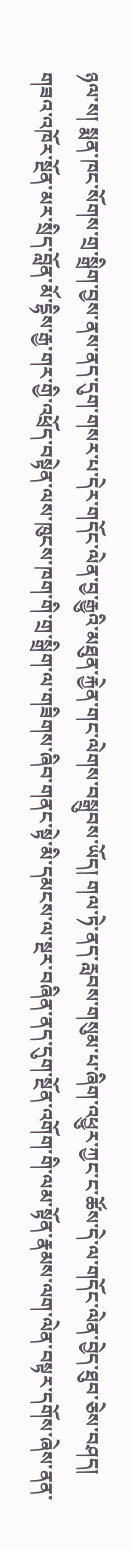ཉལ་ས། སྨན་ཁང་སོགས་གྲ་སྒྲིག་བྱས་ནས་ནད་དུག་གསར་པ་དེར་གདོང་ལེན་བྱ་རྒྱུའི་མཐུན་རྐྱེན་གང་ལེགས་བསྒྲུབས་ཡོད། གལ་ཏེ་ནད་རླབས་གསུམ་པ་ཞིག་འཕྱུར་ཀྱང་ང་ཚོས་དེ་ལ་གདོང་ལེན་བྱེད་ཐུབ་ཅེས་བཤད། གཟའ་འཁོར་སྔོན་མར་སྲིད་བློན་མོ་དྷིས་རྒྱ་གར་གྱི་འཕྲོད་བསྟེན་ལས་ཁུངས་ཁག་གི་གྲ་སྒྲིག་ལ་གཟིགས་ཞིབ་གནང་སྟེ་མི་དམངས་ལ་སྔར་བཞིན་ནད་དུག་སྔོན་འགོག་གི་ལམ་སྟོན་རྣམས་ལག་ལེན་བསྟར་དགོས་ཞེས་ནན་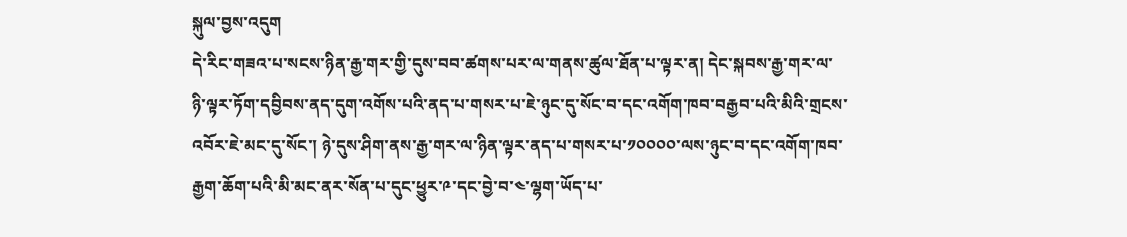སྐུལ་བྱས་འདུག
དེ་རིང་གཟའ་པ་སངས་ཉིན་རྒྱ་གར་གྱི་དུས་བབ་ཚགས་པར་ལ་གནས་ཚུལ་ཐོན་པ་ལྟར་ན། དེང་སྐབས་རྒྱ་གར་ལ་ཉི་ལྟར་ཏོག་དབྱིབས་ནད་དུག་འགོས་པའི་ནད་པ་གསར་པ་ཇེ་ཉུང་དུ་སོང་བ་དང་འགོག་ཁབ་བརྒྱབ་པའི་མིའི་གྲངས་འབོར་ཇེ་མང་དུ་སོང་། ཉེ་དུས་ཤིག་ནས་རྒྱ་གར་ལ་ཉིན་ལྟར་ནད་པ་གསར་པ་༡༠༠༠༠་ལས་ཉུང་བ་དང་འགོག་ཁབ་རྒྱག་ཆོག་པའི་མི་མང་ནར་སོན་པ་དུང་ཕྱུར་༩་དང་བྱེ་བ་༤་ལྷག་ཡོད་པ་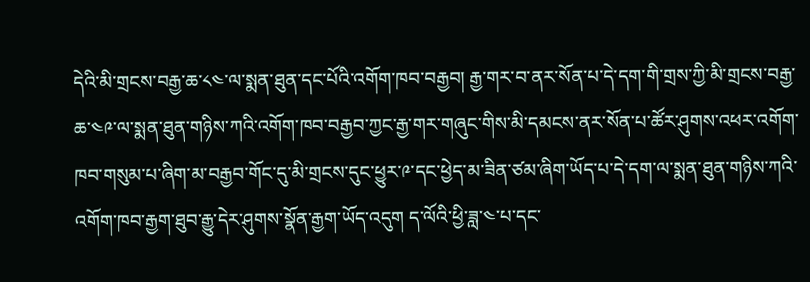དེའི་མི་གྲངས་བརྒྱ་ཆ་༨༤་ལ་སྨན་ཐུན་དང་པོའི་འགོག་ཁབ་བརྒྱབ། རྒྱ་གར་བ་ནར་སོན་པ་དེ་དག་གི་གྲས་ཀྱི་མི་གྲངས་བརྒྱ་ཆ་༤༩་ལ་སྨན་ཐུན་གཉིས་ཀའི་འགོག་ཁབ་བརྒྱབ་ཀྱང་རྒྱ་གར་གཞུང་གིས་མི་དམངས་ནར་སོན་པ་ཚོར་ཤུགས་འཕར་འགོག་ཁབ་གསུམ་པ་ཞིག་མ་བརྒྱབ་གོང་དུ་མི་གྲངས་དུང་ཕྱུར་༩་དང་ཕྱེད་མ་ཟིན་ཙམ་ཞིག་ཡོད་པ་དེ་དག་ལ་སྨན་ཐུན་གཉིས་ཀའི་འགོག་ཁབ་རྒྱག་ཐུབ་རྒྱུ་དེར་ཤུགས་སྣོན་རྒྱག་ཡོད་འདུག ད་ལོའི་ཕྱི་ཟླ་༤་པ་དང་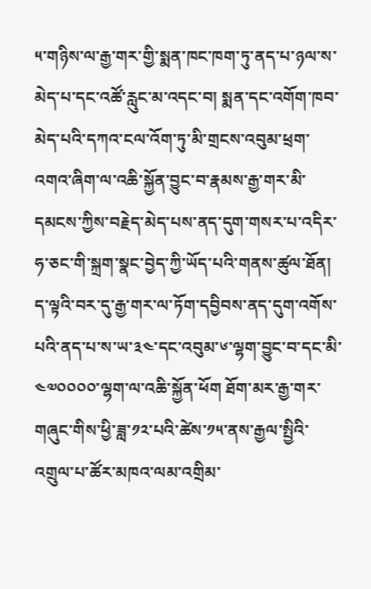༥་གཉིས་ལ་རྒྱ་གར་གྱི་སྨན་ཁང་ཁག་ཏུ་ནད་པ་ཉལ་ས་མེད་པ་དང་འཚོ་རླུང་མ་འདང་བ། སྨན་དང་འགོག་ཁབ་མེད་པའི་དཀའ་ངལ་འོག་ཏུ་མི་གྲངས་འབུམ་ཕྲག་འགའ་ཞིག་ལ་འཆི་སྐྱོན་བྱུང་བ་རྣམས་རྒྱ་གར་མི་དམངས་ཀྱིས་བརྗེད་མེད་པས་ནད་དུག་གསར་པ་འདིར་ཧ་ཅང་གི་སྐྲག་སྣང་བྱེད་ཀྱི་ཡོད་པའི་གནས་ཚུལ་ཐོན། ད་ལྟའི་བར་དུ་རྒྱ་གར་ལ་ཏོག་དབྱིབས་ནད་དུག་འགོས་པའི་ནད་པ་ས་ཡ་༣༤་དང་འབུམ་༦་ལྷག་བྱུང་བ་དང་མི་༤༧༠༠༠༠་ལྷག་ལ་འཆི་སྐྱོན་ཕོག ཐོག་མར་རྒྱ་གར་གཞུང་གིས་ཕྱི་ཟླ་༡༢་པའི་ཚེས་༡༥་ནས་རྒྱལ་སྤྱིའི་འགྲུལ་པ་ཚོར་མཁའ་ལམ་འགྲིམ་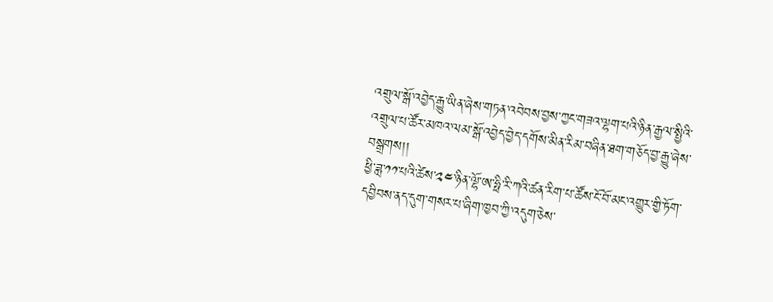འགྲུལ་སྒོ་འབྱེད་རྒྱུ་ཡིན་ཞེས་གཏན་འབེབས་བྱས་ཀྱང་གཟའ་ལྷག་པའི་ཉིན་རྒྱལ་སྤྱིའི་འགྲུལ་པ་ཚོར་མཁའ་ལམ་སྒོ་འབྱེད་བྱེད་དགོས་མིན་རིམ་བཞིན་ཐག་གཅོད་བྱ་རྒྱུ་ཞེས་བསྒྲགས།།
ཕྱི་ཟླ་༡༡་པའི་ཚེས་༢༤་ཉིན་ལྷོ་ཨ་ཧྥི་རི་ཀའི་ཚན་རིག་པ་ཚོས་ངོ་བོ་མང་འགྱུར་གྱི་ཏོག་དབྱིབས་ནད་དུག་གསར་པ་ཞིག་ཁྱབ་ཀྱི་འདུག་ཅེས་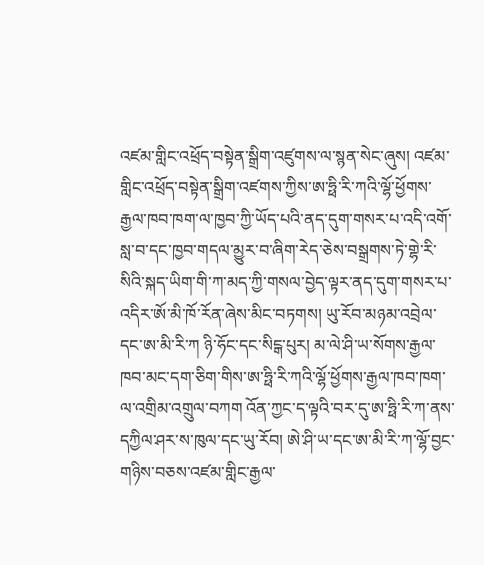འཛམ་གླིང་འཕྲོད་བསྟེན་སྒྲིག་འཛུགས་ལ་སྙན་སེང་ཞུས། འཛམ་གླིང་འཕྲོད་བསྟེན་སྒྲིག་འཛགས་ཀྱིས་ཨ་ཧྥི་རི་ཀའི་ལྷོ་ཕྱོགས་རྒྱལ་ཁབ་ཁག་ལ་ཁྱབ་ཀྱི་ཡོད་པའི་ནད་དུག་གསར་པ་འདི་འགོ་སླ་བ་དང་ཁྱབ་གདལ་མྱུར་བ་ཞིག་རེད་ཅེས་བསྒྲགས་ཏེ་གྷེ་རི་སིའི་སྐད་ཡིག་གི་ཀ་མད་ཀྱི་གསལ་བྱེད་ལྟར་ནད་དུག་གསར་པ་འདིར་ཨོ་མི་ཁོ་རོན་ཞེས་མིང་བཏགས། ཡུ་རོབ་མཉམ་འབྲེལ་དང་ཨ་མི་རི་ཀ ཉི་ཧོང་དང་སིངྒ་པུར། མ་ལེ་ཤི་ཡ་སོགས་རྒྱལ་ཁབ་མང་དག་ཅིག་གིས་ཨ་ཧྥི་རི་ཀའི་ལྷོ་ཕྱོགས་རྒྱལ་ཁབ་ཁག་ལ་འགྲིམ་འགྲུལ་བཀག འོན་ཀྱང་ད་ལྟའི་བར་དུ་ཨ་ཧྥི་རི་ཀ་ནས་དཀྱིལ་ཤར་ས་ཁུལ་དང་ཡུ་རོབ། ཨེ་ཤི་ཡ་དང་ཨ་མི་རི་ཀ་ལྷོ་བྱང་གཉིས་བཅས་འཛམ་གླིང་རྒྱལ་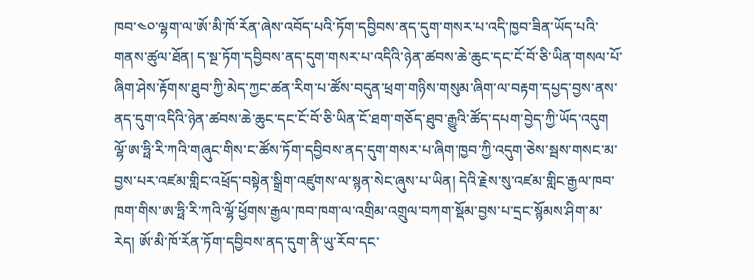ཁབ་༤༠་ལྷག་ལ་ཨོ་མི་ཁོ་རོན་ཞེས་འབོད་པའི་ཏོག་དབྱིབས་ནད་དུག་གསར་པ་འདི་ཁྱབ་ཟིན་ཡོད་པའི་གནས་ཚུལ་ཐོན། ད་སྔ་ཏོག་དབྱིབས་ནད་དུག་གསར་པ་འདིའི་ཉེན་ཚབས་ཆེ་ཆུང་དང་ངོ་བོ་ཅི་ཡིན་གསལ་པོ་ཞིག་ཤེས་རྟོགས་ཐུབ་ཀྱི་མེད་ཀྱང་ཚན་རིག་པ་ཚོས་བདུན་ཕྲག་གཉིས་གསུམ་ཞིག་ལ་བརྟག་དཔྱད་བྱས་ནས་ནད་དུག་འདིའི་ཉེན་ཚབས་ཆེ་ཆུང་དང་ངོ་བོ་ཅི་ཡིན་ངོ་ཐག་གཅོད་ཐུབ་རྒྱུའི་ཚོད་དཔག་བྱེད་ཀྱི་ཡོད་འདུག ལྷོ་ཨ་ཧྥི་རི་ཀའི་གཞུང་གིས་ང་ཚོས་ཏོག་དབྱིབས་ནད་དུག་གསར་པ་ཞིག་ཁྱབ་ཀྱི་འདུག་ཅེས་སྦས་གསང་མ་བྱས་པར་འཛམ་གླིང་འཕྲོད་བསྟེན་སྒྲིག་འཛུགས་ལ་སྙན་སེང་ཞུས་པ་ཡིན། དེའི་རྗེས་སུ་འཛམ་གླིང་རྒྱལ་ཁབ་ཁག་གིས་ཨ་ཧྥི་རི་ཀའི་ལྷོ་ཕྱོགས་རྒྱལ་ཁབ་ཁག་ལ་འགྲིམ་འགྲུལ་བཀག་སྡོམ་བྱས་པ་དྲང་སྙོམས་ཤིག་མ་རེད། ཨོ་མི་ཁོ་རོན་ཏོག་དབྱིབས་ནད་དུག་ནི་ཡུ་རོབ་དང་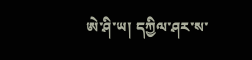ཨེ་ཤི་ཡ། དཀྱིལ་ཤར་ས་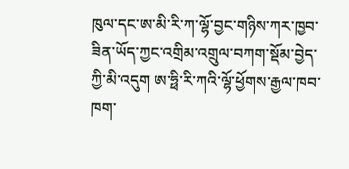ཁུལ་དང་ཨ་མི་རི་ཀ་ལྷོ་བྱང་གཉིས་ཀར་ཁྱབ་ཟིན་ཡོད་ཀྱང་འགྲིམ་འགྲུལ་བཀག་སྡོམ་བྱེད་ཀྱི་མི་འདུག ཨ་ཧྥི་རི་ཀའི་ལྷོ་ཕྱོགས་རྒྱལ་ཁབ་ཁག་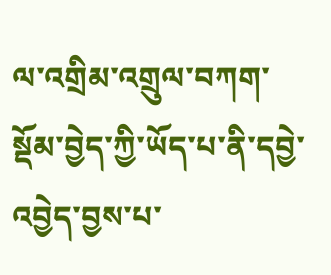ལ་འགྲིམ་འགྲུལ་བཀག་སྡོམ་བྱེད་ཀྱི་ཡོད་པ་ནི་དབྱེ་འབྱེད་བྱས་པ་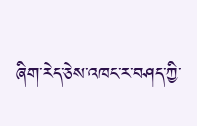ཞིག་རེད་ཅེས་འཁང་ར་བཤད་ཀྱི་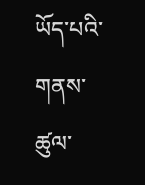ཡོད་པའི་གནས་ཚུལ་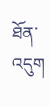ཐོན་འདུག